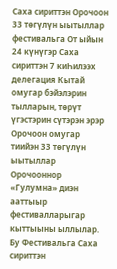Саха сириттэн Орочоон 33 төгүлүн ыытыллар фестивальга От ыйын 24 күнүгэр Саха сириттэн 7 киҺилээх делегация Кытай омугар бэйэлэрин тылларын, төрүт үгэстэрин сүтэрэн эрэр Орочоон омугар тиийэн 33 төгүлүн ыытыллар Орочооннор «Гулумна» диэн ааттыыр фестивалларыгар кыттыыны ыллылар. Бу Фестивальга Саха сириттэн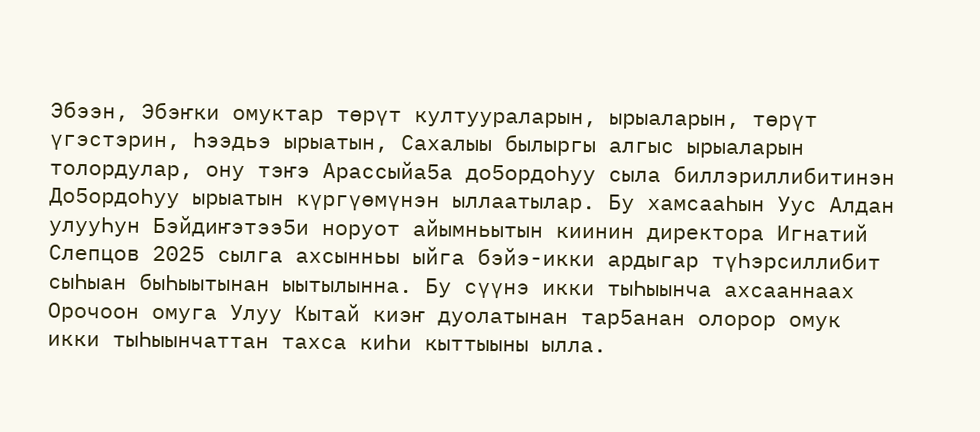Эбээн, Эбэҥки омуктар төрүт култуураларын, ырыаларын, төрүт үгэстэрин, Һээдьэ ырыатын, Сахалыы былыргы алгыс ырыаларын толордулар, ону тэҥэ Арассыйа5а до5ордоҺуу сыла биллэриллибитинэн До5ордоҺуу ырыатын күргүөмүнэн ыллаатылар. Бу хамсааҺын Уус Алдан улууҺун Бэйдиҥэтээ5и норуот айымньытын киинин директора Игнатий Слепцов 2025 сылга ахсынньы ыйга бэйэ-икки ардыгар түҺэрсиллибит сыҺыан быҺыытынан ыытылынна. Бу сүүнэ икки тыҺыынча ахсааннаах Орочоон омуга Улуу Кытай киэҥ дуолатынан тар5анан олорор омук икки тыҺыынчаттан тахса киҺи кыттыыны ылла.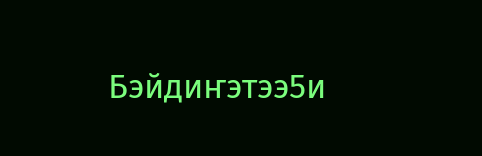Бэйдиҥэтээ5и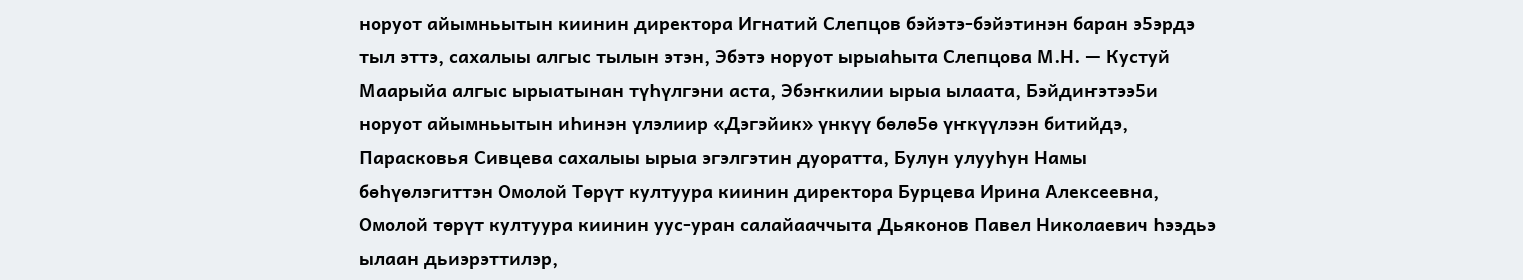норуот айымньытын киинин директора Игнатий Слепцов бэйэтэ-бэйэтинэн баран э5эрдэ тыл эттэ, сахалыы алгыс тылын этэн, Эбэтэ норуот ырыаҺыта Слепцова М.Н. — Кустуй Маарыйа алгыс ырыатынан түҺүлгэни аста, Эбэҥкилии ырыа ылаата, Бэйдиҥэтээ5и норуот айымньытын иҺинэн үлэлиир «Дэгэйик» үнкүү бөлө5ө үҥкүүлээн битийдэ, Парасковья Сивцева сахалыы ырыа эгэлгэтин дуоратта, Булун улууҺун Намы бөҺүөлэгиттэн Омолой Төрүт култуура киинин директора Бурцева Ирина Алексеевна, Омолой төрүт култуура киинин уус-уран салайааччыта Дьяконов Павел Николаевич Һээдьэ ылаан дьиэрэттилэр,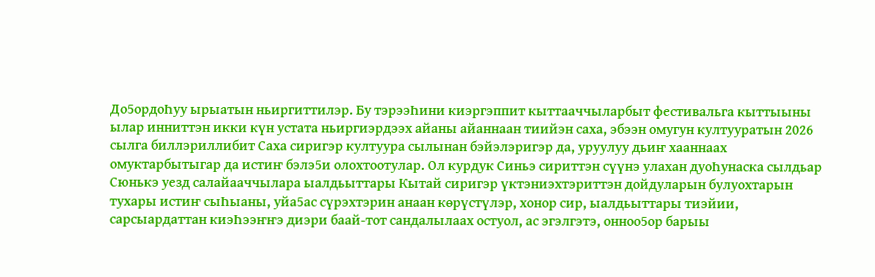До5ордоҺуу ырыатын ньиргиттилэр. Бу тэрээҺини киэргэппит кыттааччыларбыт фестивальга кыттыыны ылар инниттэн икки күн устата ньиргиэрдээх айаны айаннаан тиийэн саха, эбээн омугун култууратын 2026 сылга биллэриллибит Саха сиригэр култуура сылынан бэйэлэригэр да, уруулуу дьиҥ хааннаах омуктарбытыгар да истиҥ бэлэ5и олохтоотулар. Ол курдук Синьэ сириттэн сүүнэ улахан дуоҺунаска сылдьар Сюнькэ уезд салайааччылара ыалдьыттары Кытай сиригэр үктэниэхтэриттэн дойдуларын булуохтарын тухары истиҥ сыҺыаны, уйа5ас сүрэхтэрин анаан көрүстүлэр, хонор сир, ыалдьыттары тиэйии, сарсыардаттан киэҺээҥҥэ диэри баай-тот сандалылаах остуол, ас эгэлгэтэ, онноо5ор барыы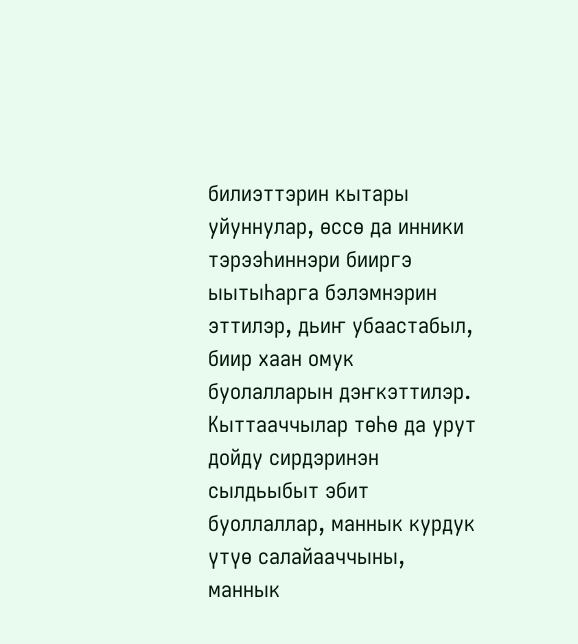билиэттэрин кытары уйуннулар, өссө да инники тэрээҺиннэри бииргэ ыытыҺарга бэлэмнэрин эттилэр, дьиҥ убаастабыл, биир хаан омук буолалларын дэҥкэттилэр. Кыттааччылар төҺө да урут дойду сирдэринэн сылдьыбыт эбит буоллаллар, маннык курдук үтүө салайааччыны, маннык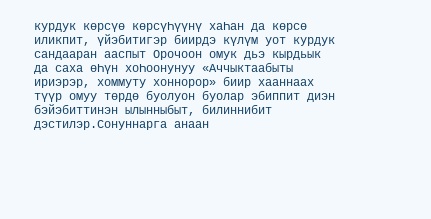курдук көрсүө көрсүҺүүнү хаҺан да көрсө иликпит, үйэбитигэр биирдэ күлүм уот курдук сандааран ааспыт Орочоон омук дьэ кырдьык да саха өҺүн хоҺоонунуу «Аччыктаабыты ириэрэр, хоммуту хоннорор» биир хааннаах түүр омуу төрдө буолуон буолар эбиппит диэн бэйэбиттинэн ылынныбыт, билиннибит дэстилэр.Сонуннарга анаан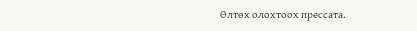Өлтөх олохтоох прессата.